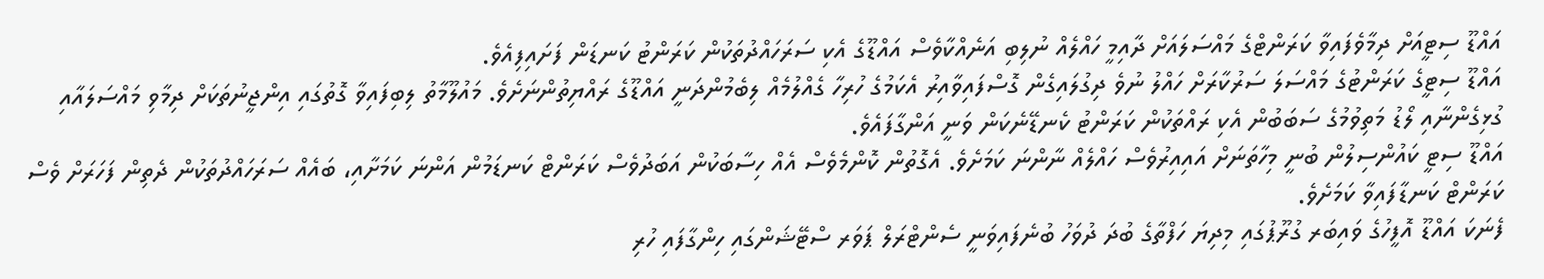އައްޑޫ ސިޓީއަށް ދިމާވެފައިވާ ކަރަންޓްގެ މައްސަލައަށް ދާއިމީ ހައްލެއް ނުލިބި އަނެއްކާވެސް އައްޑޫގެ އެކި ސަރަހައްދުތަކުން ކަރަންޓު ކަނޑަން ފަށައިފިއެވެ.
އައްޑޫ ސިޓީގެ ކަރަންޓުގެ މައްސަލަ ސަރުކާރަށް ހައްލު ނުވެ ދިގުލައިގެން ގޮސްފައިވާއިރު އެކަމުގެ ހުރިހާ ގެއްލުމެއް ލިބެމުންދަނީ އައްޑޫގެ ރައްޔިތުންނަށެވެ. މައުލޫމާތު ލިބިފައިވާ ގޮތުގައި އިންޖީނުތަކަށް ދިމާވި މައްސަލައާއި ގުޅިގެންނާއި ލޯޑު މަތިވުމުގެ ސަބަބުން އެކި ރައްތަކުން ކަރަންޓު ކެނޑޭނެކަން ވަނީ އަންގާފައެވެ.
އައްޑޫ ސިޓީ ކައުންސިލުން ބުނީ މިހާތަނަށް އައިއިރުވެސް ހައްލެއް ނާންނަ ކަމަށެވެ. އެގޮތުން ކޮންމެވެސް އެއް ހިސާބަކުން އަބަދުވެސް ކަރަންޓް ކަނޑަމުން އަންނަ ކަމަށާއި، ބައެއް ސަރަހައްދުތަކުން ދެތިން ފަހަރަށް ވެސް ކަރަންޓް ކަނޑާފައިވާ ކަމަށެވެ.
ފެނަކަ އައްޑޫ އޮފީހުގެ ވައިބަރ ގުރޫޕުގައި މިދިޔަ ހަފްތާގެ ބުދަ ދުވަހު ބުނެފައިވަނީ ސެންޓްރަލް ޕަވަރ ސްޓޭޝަންގައި ހިންގާފައި ހުރި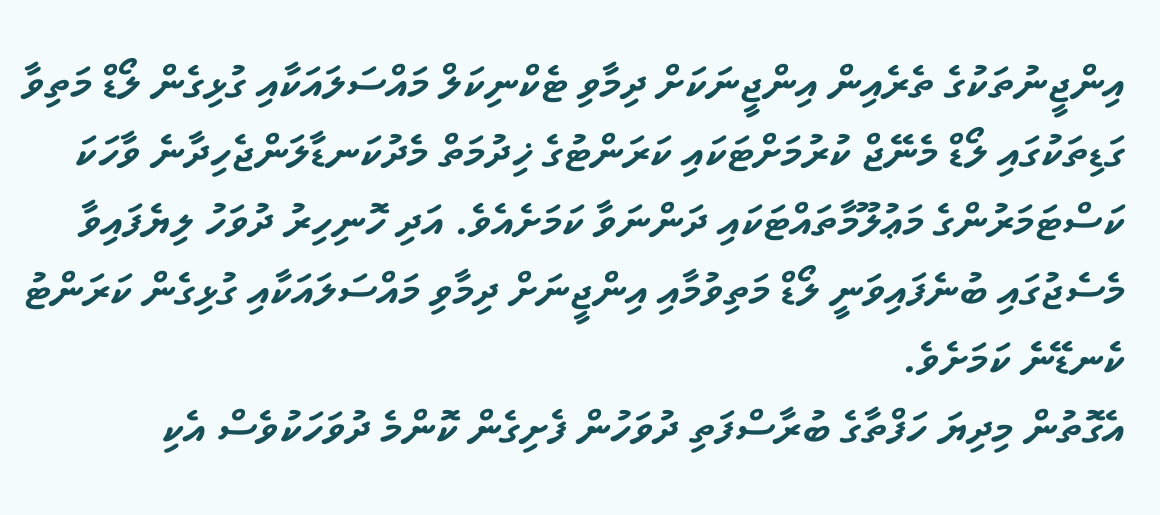އިންޖީނުތަކުގެ ތެރެއިން އިންޖީނަކަށް ދިމާވި ޓެކްނިކަލް މައްސަލައަކާއި ގުޅިގެން ލޯޑް މަތިވާ ގަޑިތަކުގައި ލޯޑް މެނޭޖް ކުރުމަށްޓަކައި ކަރަންޓުގެ ޚިދުމަތް މެދުކަނޑާލަންޖެހިދާނެ ވާހަކަ ކަސްޓަމަރުންގެ މަޢުލޫމާތައްޓަކައި ދަންނަވާ ކަމަށެއެވެ. އަދި ހޮނިހިރު ދުވަހު ލިޔެފައިވާ މެސެޖުގައި ބުނެފައިވަނީ ލޯޑް މަތިވުމާއި އިންޖީނަށް ދިމާވި މައްސަލައަކާއި ގުޅިގެން ކަރަންޓު ކެނޑޭނެ ކަމަށެވެ.
އެގޮތުން މިދިޔަ ހަފްތާގެ ބުރާސްފަތި ދުވަހުން ފެށިގެން ކޮންމެ ދުވަހަކުވެސް އެކި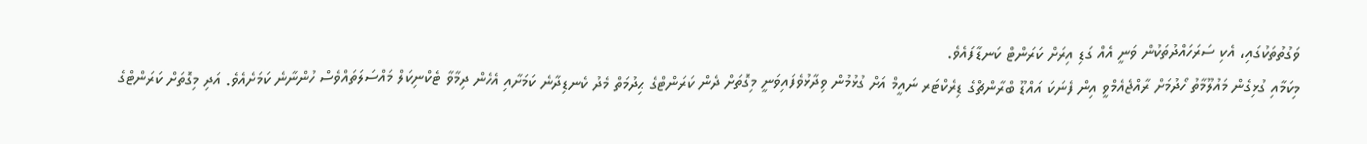ވަގުތުތަކުގައި، އެކި ސަރަހައްދުތަކުން ވަނީ އެއް ގަޑި އިރަށް ކަރަންޓް ކަނޑާފައެވެ.
މިކަމާއި ގުޅިގެން މައުލޫމާތު ހޯދުމަށް ރާއްޖެއެމްވީ އިން ފެނަކަ އައްޑޫ ބްރާންޗްގެ ޑިރެކްޓަރ ނައީމް އަށް ގުޅުމުން ވިދާޅުވެފައިވަނީ މިގޮތަށް ދެން ކަރަންޓްގެ ޙިދުމަތް މެދު ކެނޑިދާނެ ކަމަށާއި އެހެން ދިމާވާ ޓެކްނިކަލް މައްސަލަތައްވެސް ހުންނާނެ ކަމަށެއެވެ. އަދި މިގޮތަށް ކަރަންޓްގެ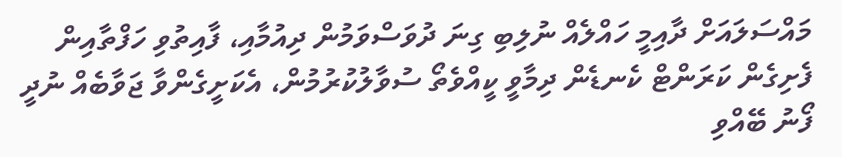މައްސަލައަށް ދާއިމީ ހައްލެއް ނުލިބި ގިނަ ދުވަސްވަމުން ދިއުމާއި، ފާއިތުވި ހަފްތާއިން ފެށިގެން ކަރަންޓް ކެނޑެން ދިމާވީ ކީއްވެތޯ ސުވާލުކުރުމުން، އެކަށީގެންވާ ޖަވާބެއް ނުދީ ފޯނު ބޭއްވި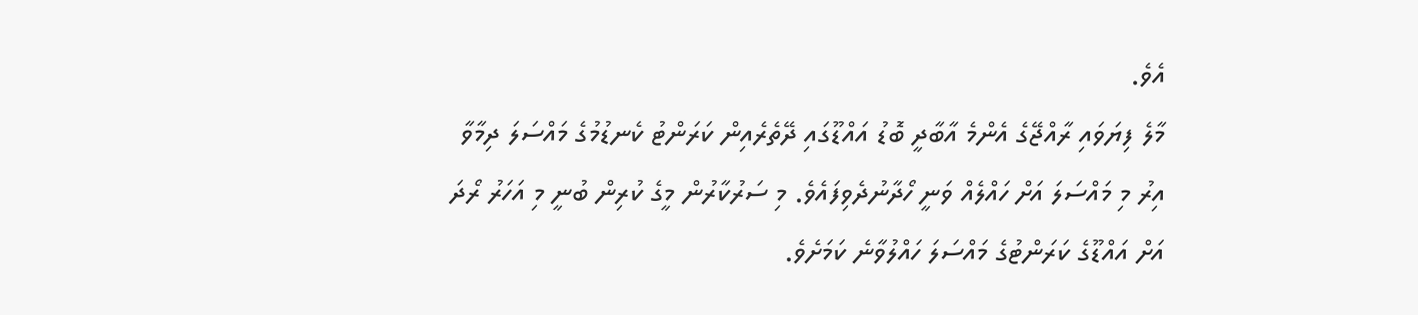އެވެ.
މާލެ ފިޔަވައި ރާއްޖޭގެ އެންމެ އާބާދީ ބޮޑު އައްޑޫގައި ދޭތެރެއިން ކަރަންޓު ކެނޑުމުގެ މައްސަލަ ދިމާވާ އިރު މި މައްސަލަ އަށް ހައްލެއް ވަނީ ހޯދާނުދެވިފައެވެ. މި ސަރުކާރުން މީގެ ކުރިން ބުނީ މި އަހަރު ރޯދަ އަށް އައްޑޫގެ ކަރަންޓުގެ މައްސަލަ ހައްލުވާނެ ކަމަށެވެ.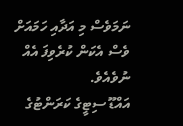ނަމަވެސް މި އަދާއި ހަމައަށް ވެސް އެކަން ކުރެވިފަ އެއް ނުވެއެވެ.
އައްޑޫ ސިޓީގެ ކަރަންޓުގެ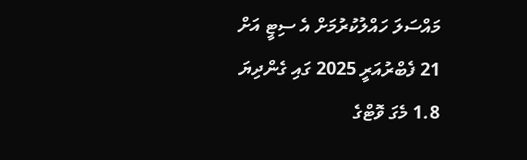މައްސަލަ ހައްލުކުރުމަށް އެ ސިޓީ އަށް 21 ފެބްރުއަރީ 2025 ގައި ގެންދިޔަ 1.8 މެގަ ވޮޓްގެ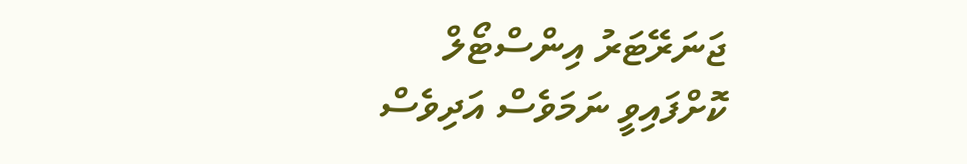ޖަނަރޭޓަރު އިންސްޓޯލް ކޮށްފައިވީ ނަމަވެސް އަދިވެސް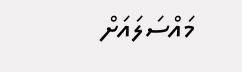މައްސަލައަށް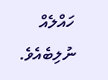ހައްލެއް ނުލިބެއެވެ.